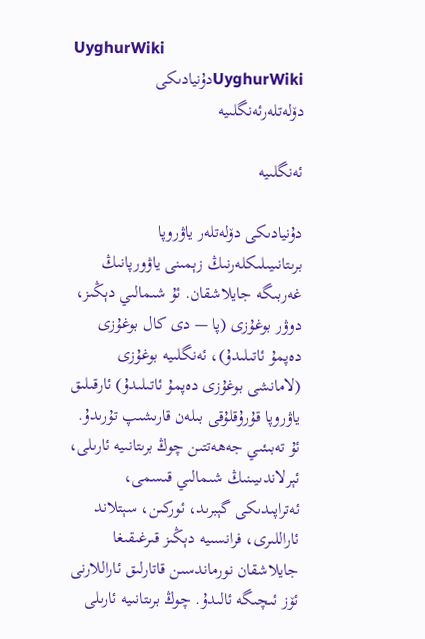UyghurWiki
UyghurWikiدۇنيادىكى دۆلەتلەرئەنگلىيە

ئەنگلىيە

دۇنيادىكى دۆلەتلەر ياۋروپا برىتانىيىلىكلەرنىڭ زېمىنى ياۋورپانىڭ غەربىگە جايلاشقان. ئۇ شىمالىي دېڭىز، دوۋر بوغۇزى (پا — دى كال بوغۇزى دەپمۇ ئاتىلىدۇ)، ئەنگلىيە بوغۇزى (لامانشى بوغۇزى دەپمۇ ئاتىلىدۇ) ئارقىلىق ياۋروپا قۇرۇقلۇقى بىلەن قارىشىپ تۇرىدۇ. ئۇ تەبىئىي جەھەتتىن چوڭ برىتانىيە ئارىلى، ئېرلاندىيىنىڭ شىمالىي قىسمى، ئەتراپىدىكى گېبرىد، ئوركىن، سېتلاند ئاراللىرى، فرانسىيە دېڭىز قىرغىقىغا جايلاشقان نورماندسىن قاتارلىق ئاراللارنى ئۆز ئىچىگە ئالىدۇ. چوڭ برىتانىيە ئارىلى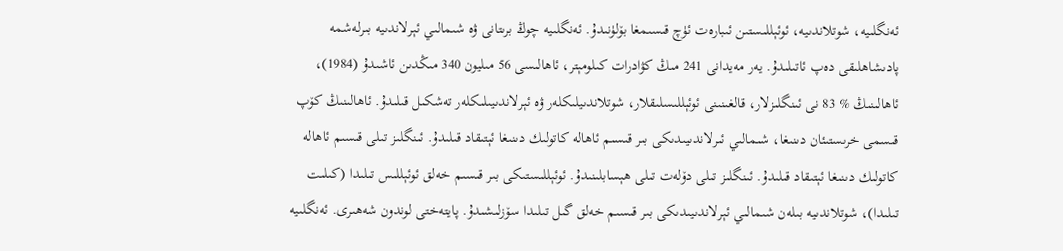ئەنگلىيە، شوتلاندىيە، ئوئېللىستىن ئىبارەت ئۈچ قىسىمغا بۆلۈنىدۇ. ئەنگلىيە چوڭ برىتانى ۋە شىمالىي ئېرلاندىيە بىرلەشمە پادىشاھلىقى دەپ ئاتىلىدۇ. يەر مەيدانى 241 مىڭ كۋادرات كىلومېتر، ئاھالىسى 56 مىليون 340 مىڭدىن ئاشىدۇ (1984)، ئاھالىنىڭ % 83 نى ئىنگلىزلار، قالغىنىنى ئوئېللىسلىقلار، شوتلاندىيلىكلەر ۋە ئېرلاندىيىلىكلەر تەشكىل قىلىدۇ. ئاھالىنىڭ كۆپ قىسمى خرىستىئان دىنىغا، شىمالىي ئىرلاندىيىدىكى بىر قىسىم ئاھالە كاتولىك دىنىغا ئېتىقاد قىلىدۇ. ئىنگلىز تىلى قىسىم ئاھالە كاتولىك دىنىغا ئېتىقاد قىلىدۇ. ئىنگلىز تىلى دۆلەت تىلى ھېسابلىنىدۇ. ئوئېللىستىكى بىر قىسىم خەلق ئوئېللىس تىلىدا (كىلىت تىلىدا)، شوتلاندىيە بىلەن شىمالىي ئېرلاندىيىدىكى بىر قىسىم خەلق گىل تىلىدا سۆزلىشىدۇ. پايتەختى لوندون شەھىرى. ئەنگلىيە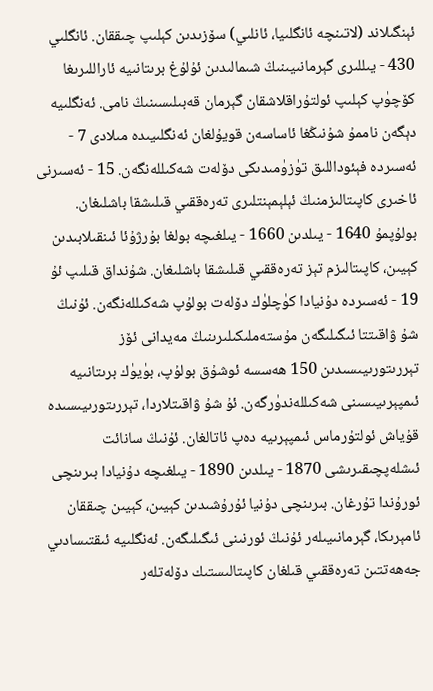ئېنگىلاند (لاتىنچە ئانگلىيا، ئانلىي) سۆزىدىن كېلىپ چىققان. ئانگلىي 430 - يىللىرى گېرمانىيىنىڭ شىمالىدىن ئۇلۇغ برىتانىيە ئاراللىرىغا كۆچۈپ كېلىپ ئولتۇراقلاشقان گېرمان قەبىلىسىنىڭ نامى. ئەنگلىيە دېگەن ناممۇ شۇنىڭغا ئاساسەن قويۇلغان ئەنگلىيىدە مىلادى 7 - ئەسىردە فېئوداللىق تۈزۈمىدىكى دۆلەت شەكىللەنگەن. 15 - ئەسىرنى ئاخىرى كاپىتالىزمنىڭ ئېلېمېنتلىرى تەرەققىي قىلىشقا باشلىغان. بولۇپمۇ 1640 - يىلدىن 1660 - يىلغىچە بولغا بۇرژۇئا ئىنقىلابىدىن كېيىن، كاپىتالىزم تېز تەرەققىي قىلىشقا باشلىغان. شۇنداق قىلىپ ئۇ 19 - ئەسىردە دۇنيادا كۈچلۈك دۆلەت بولۇپ شەكىللەنگەن. ئۇنىڭ شۇ ۋاقىتتا ئىگىلىگەن مۇستەملىكىلىرىنىڭ مەيدانى ئۆز تېررىتورىيىسىدىن 150 ھەسسە ئوشۇق بولۇپ، بۈيۈك برىتانىيە ئىمپېرىيىسىنى شەكىللەندۈرگەن. ئۇ شۇ ۋاقىتلاردا، تېررىتورىيىسىدە قۇياش ئولتۇرماس ئىمپېرىيە دەپ ئاتالغان. ئۇنىڭ سانائت ئىشلەپچىقىرىشى 1870 - يىلدىن 1890 - يىلغىچە دۇنيادا بىرىنچى ئورۇندا تۇرغان. بىرىنچى دۇنيا ئۇرۇشىدىن كېيىن، كېيىن چىققان ئامېرىكا، گېرمانىيىلەر ئۇنىڭ ئورنىنى ئىگىلىگەن. ئەنگلىيە ئىقتىسادىي جەھەتتىن تەرەققىي قىلغان كاپىتالىستىك دۆلەتلەر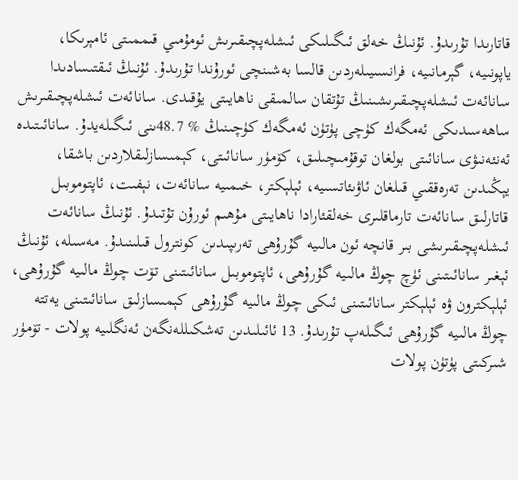قاتارىدا تۇرىدۇ. ئۇنىڭ خەلق ئىگىلىكى ئىشلەپچىقىرىش ئومۇمىي قىممىتى ئامېرىكا، ياپونىيە، گېرمانىيە، فرانسىيىلەردىن قالسا بەشىنچى ئورۇندا تۇرىدۇ. ئۇنىڭ ئىقتىسادىدا سانائەت ئىشلەپچىقىرىشىنىڭ تۇتقان سالمىقى ناھايىتى يۇقىدى. سانائەت ئىشلەپچىقىرىش ساھەسىدىكى ئەمگەك كۈچى پۈتۈن ئەمگەك كۈچىنىڭ % 48.7ىنى ئىگىلەيدۇ. سانائىتىدە ئەنئەنىۋى سانائىتى بولغان توقۇمىچىلىق، كۆمۈر سانائىتى، كېمىسازلىقلاردىن باشقا، يېڭىدىن تەرەققىي قىلغان ئاۋىئاتسىيە، ئېلېكتر، خىمىيە سانائەت، نېفىت، ئاپتوموبىل قاتارلىق سانائەت تارماقلىرى خەلقئارادا ناھايىتى مۇھىم ئورۇن تۇتىدۇ. ئۇنىڭ سانائەت ئىشلەپچىقىرىشى بىر قانچە ئون مالىيە گۇرۇھى تەرىپىدىن كونترول قىلىنىدۇ. مەسىلە، ئۇنىڭ ئېغىر سانائىتىنى ئۈچ چوڭ مالىيە گۇرۇھى، ئاپتوموبىل سانائىتىنى تۆت چوڭ مالىيە گۇرۇھى، ئېلېكترون ۋە ئېلېكتر سانائىتىنى ئىكى چوڭ مالىيە گۇرۇھى كېمىسازلىق سانائىتىنى يەتتە چوڭ مالىيە گۇرۇھى ئىگىلەپ تۇرىدۇ. 13 ئائىلىدىن تەشكىللەنگەن ئەنگلىيە پولات - تۆمۈر شىركىتى پۈتۈن پولات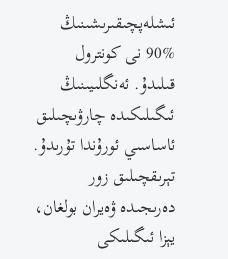ئىشلەپچىقىرىشىنىڭ %90 نى كونترول قىلىدۇ. ئەنگلىيىنىڭ ئىگىلىكىدە چارۋىچىلىق ئاساسىي ئورۇندا تۇرىدۇ. تېرىقچىلىق زور دەرىجىدە ۋەيران بولغان، يېزا ئىگىلىكى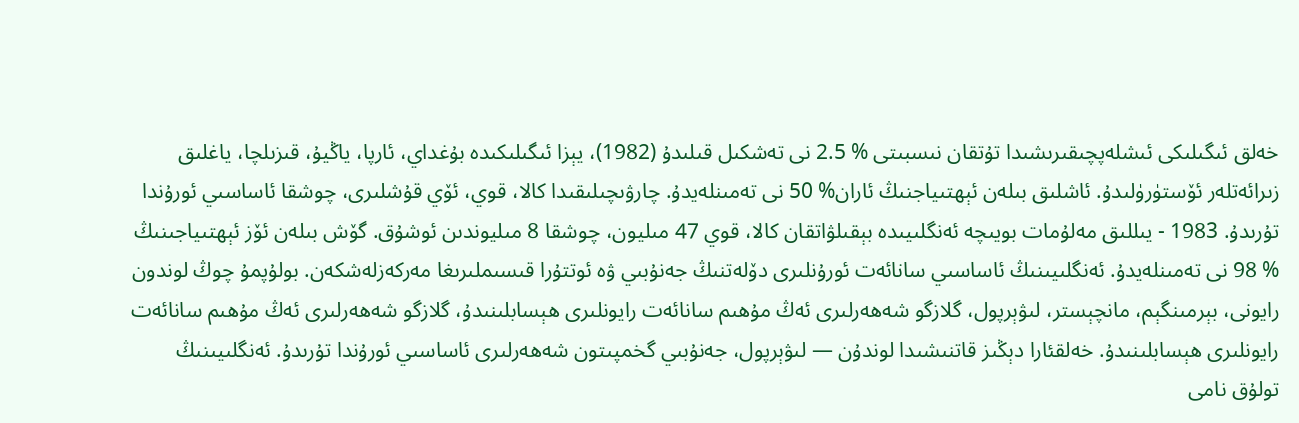خەلق ئىگىلىكى ئىشلەپچىقىرىشىدا تۇتقان نىسبىتى % 2.5 نى تەشكىل قىلىدۇ (1982)، يېزا ئىگىلىكىدە بۇغداي، ئارپا، ياڭيۇ، قىزىلچا، ياغلىق زىرائەتلەر ئۆستۈرۈلىدۇ. ئاشلىق بىلەن ئېھتىياجنىڭ ئاران% 50 نى تەمىنلەيدۇ. چارۋىچىلىقىدا كالا، قوي، ئۆي قۇشلىرى، چوشقا ئاساسىي ئورۇندا تۇرىدۇ. 1983 - يىللىق مەلۇمات بويىچە ئەنگلىيىدە بېقىلۋاتقان كالا، قوي 47 مىليون، چوشقا 8 مىليوندىن ئوشۇق. گۆش بىلەن ئۆز ئېھتىياجىنىڭ % 98 نى تەمىنلەيدۇ. ئەنگلىيىنىڭ ئاساسىي سانائەت ئورۇنلىرى دۆلەتنىڭ جەنۇبىي ۋە ئوتتۇرا قىسىملىرىغا مەركەزلەشكەن. بولۇپمۇ چوڭ لوندون رايونى، بېرمىنگېم، مانچېستر، لىۋېرپول، گلازگو شەھەرلىرى ئەڭ مۇھىم سانائەت رايونلىرى ھېسابلىنىدۇ، گلازگو شەھەرلىرى ئەڭ مۇھىم سانائەت رايونلىرى ھېسابلىنىدۇ. خەلقئارا دېڭىز قاتنىشىدا لوندۇن — لىۋېرپول، جەنۇبىي گخمپىتون شەھەرلىرى ئاساسىي ئورۇندا تۇرىدۇ. ئەنگلىيىنىڭ تولۇق نامى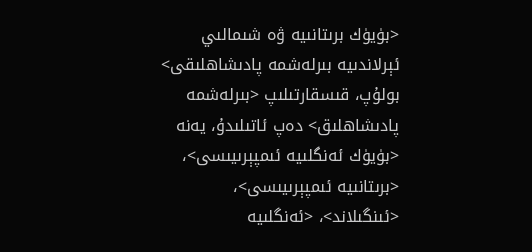<بۈيۈك برىتانىيە ۋە شىمالىي ئېرلاندىيە بىرلەشمە پادىشاھلىقى> بولۇپ، قىسقارتىلىپ <بىرلەشمە پادىشاھلىق> دەپ ئاتىلىدۇ، يەنە <بۈيۈك ئەنگلىيە ئىمپېرىيىسى>، <برىتانىيە ئىمپېرىيىسى>، <ئىنگىلاند>، <ئەنگلىيە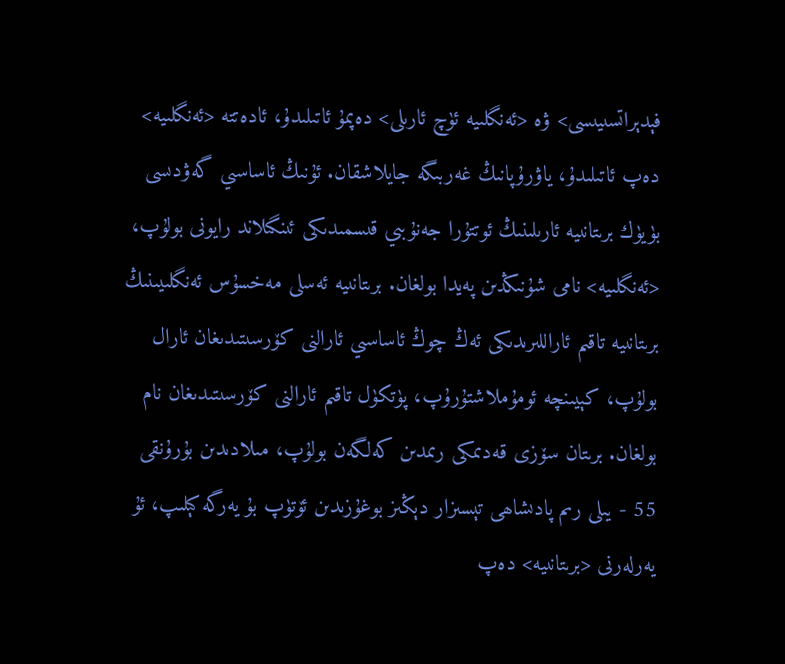فېدېراتسىيىسى> ۋە <ئەنگلىيە ئۈچ ئارىلى> دەپمۇ ئاتىلىدۇ، ئادەتتە <ئەنگلىيە> دەپ ئاتىلىدۇ، ياۋرۇپانىڭ غەربىگە جايلاشقان. ئۇنىڭ ئاساسىي گەۋدىسى بۈيۈك برىتانىيە ئارىلىنىڭ ئوتتۇرا جەنۇبىي قىسمىدىكى ئىنگىلاند رايونى بولۇپ، <ئەنگلىيە> نامى شۇنىڭدىن پەيدا بولغان. برىتانىيە ئەسلى مەخسۇس ئەنگلىيىنىڭ برىتانىيە تاقىم ئاراللىرىدىكى ئەڭ چوڭ ئاساسىي ئارالنى كۆرسىتىدىغان ئارال بولۇپ، كېيىنچە ئومۇملاشتۇرۇپ، پۈتكۈل تاقىم ئارالنى كۆرسىتىدىغان نام بولغان. برىتان سۆزى قەدىمكى رىمدىن كەلگەن بولۇپ، مىلادىدىن بۇرۇنقى 55 - يىلى رىم پادىشاھى تېسىزار دېڭىز بوغۇزىدىن ئۆتۈپ بۇ يەرگە كېلىپ، ئۇ يەرلەرنى <برىتانىيە> دەپ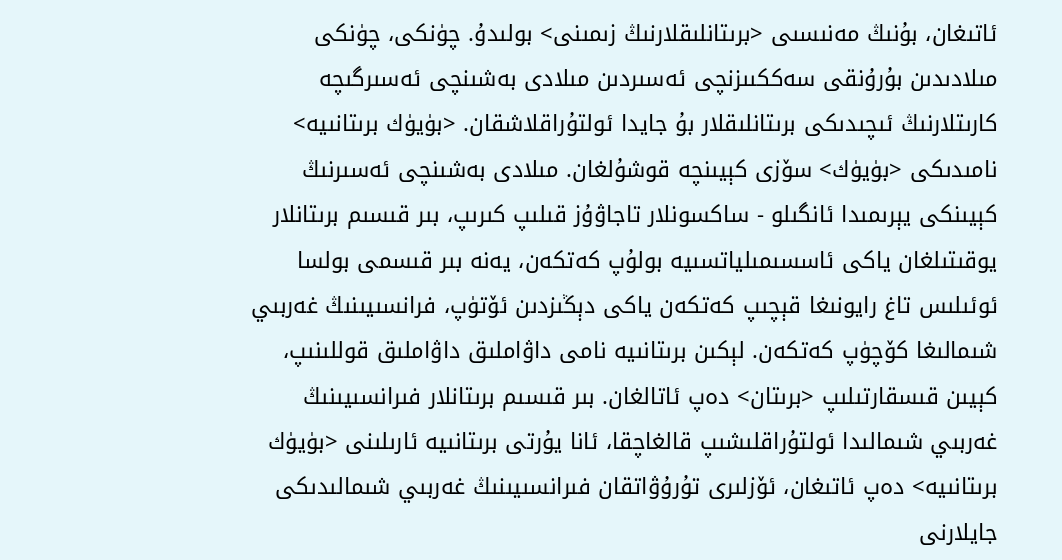ئاتىغان، بۇنىڭ مەنىسىى <برىتانلىقلارنىڭ زىمىنى> بولىدۇ. چۈنكى، چۈنكى مىلادىدىن بۇرۇنقى سەككىىزنچى ئەسىردىن مىلادى بەشىنچى ئەسىرگىچە كارىتلارنىڭ ئىچىدىكى برىتانلىقلار بۇ جايدا ئولتۇراقلاشقان. <بۈيۈك برىتانىيە> نامىدىكى <بۈيۈك> سۆزى كېيىنچە قوشۇلغان. مىلادى بەشىنچى ئەسىرنىڭ كېيىنكى يېرىمىدا ئانگىلو - ساكسونلار تاجاۋۇز قىلىپ كىرىپ، بىر قىسىم برىتانلار يوقىتىلغان ياكى ئاسسىمىلياتسىيە بولۇپ كەتكەن، يەنە بىر قىسمى بولسا ئوئىلىس تاغ رايونىغا قېچىپ كەتكەن ياكى دېڭىزدىن ئۆتۈپ، فرانسىيىنىڭ غەربىي شىمالىغا كۆچۈپ كەتكەن. لېكىن برىتانىيە نامى داۋاملىق داۋاملىق قوللىنىپ، كېيىن قىسقارتىلىپ <برىتان> دەپ ئاتالغان. بىر قىسىم برىتانلار فىرانسىيىنىڭ غەربىي شىمالىدا ئولتۇراقلىشىپ قالغاچقا، ئانا يۇرتى برىتانىيە ئارىلىنى <بۈيۈك برىتانىيە> دەپ ئاتىغان، ئۆزلىرى تۇرۇۋاتقان فىرانسىيىنىڭ غەربىي شىمالىدىكى جايلارنى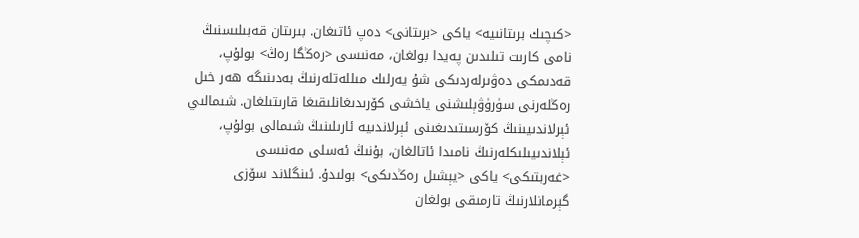<كىچىك برىتانىيە> ياكى <برىتانى> دەپ ئاتىغان. بىرىتان قەبىلىسنىڭ نامى كارىت تىلىدىن پەيدا بولغان، مەنىسى <رەڭگا رەڭ> بولۇپ، قەدىمكى دەۋىرلەردىكى شۇ يەرلىك مىللەتلەرنىڭ بەدىنىگە ھەر خىل رەڭلەرنى سۈرۈۋېلىشنى ياخشى كۆرىدىغانلىقىغا قارىتىلغان. شىمالىي ئېرلاندىيىنىڭ كۆرسىتىدىغىنى ئېرلاندىيە ئارىلىنىڭ شىمالى بولۇپ، ئېلاندىيىلىكلەرنىڭ نامىدا ئاتالغان، بۇنىڭ ئەسلى مەنىسى <غەربتىكى> ياكى <يېشىل رەڭدىكى> بولىدۇ. ئىنگلاند سۆزى گېرمانلارنىڭ تارمىقى بولغان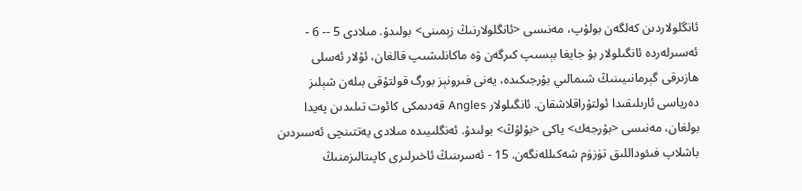ئانگلولاردىن كەلگەن بولۇپ، مەنىسى <ئانگلولارنىڭ زېمىنى> بولىدۇ. مىلادى 5 -- 6 - ئەسىرلەردە ئانگىلولار بۇ جايغا بېسىپ كىرگەن ۋە ماكانلىشىپ قالغان، ئۇلار ئەسلى ھازىرقى گېرمانىيىنىڭ شىمالىي بۇرجىكىدە، يەنى فىرونېز بورگ قولتۇقى بىلەن شېلىز دەرياسى ئارىلىقىدا ئولتۇراقلاشقان. ئانگىلولار Angles قەدىمكى كائوت تىلىدىن پەيدا بولغان، مەنىسى <بۇرجەك> ياكى <بۇلۇڭ> بولىدۇ. ئەنگلىيىدە مىلادى يەتتىنچى ئەسىردىن باشلاپ فىئوداللىق تۈزۈم شەكىللەنگەن. 15 - ئەسرىنىڭ ئاخىرلىرى كاپىتالىزمنىڭ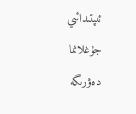ئىپتىدائىي جۇغلانما دەۋرىگە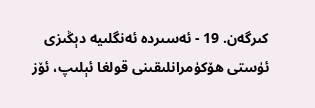كىرگەن. 19 - ئەسىردە ئەنگلىيە دېڭىزى ئۈستى ھۆكۈمرانلىقىنى قولغا ئېلىپ، ئۆز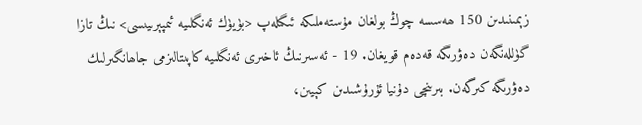زېمىنىدىن 150 ھەسسە چوڭ بولغان مۇستەملىكە ئىگىلەپ <بۈيۈك ئەنگلىيە ئىمپېرىيىسى> نىڭ تازا گۈللەنگەن دەۋرىگە قەدەم قويغان. 19 - ئەسىرنىڭ ئاخىرى ئەنگلىيە كاپىتالىزمى جاھانگىرلىك دەۋرىگە كىرگەن. بىرىنچى دۇنيا ئۇرۇشىدىن كېيىن،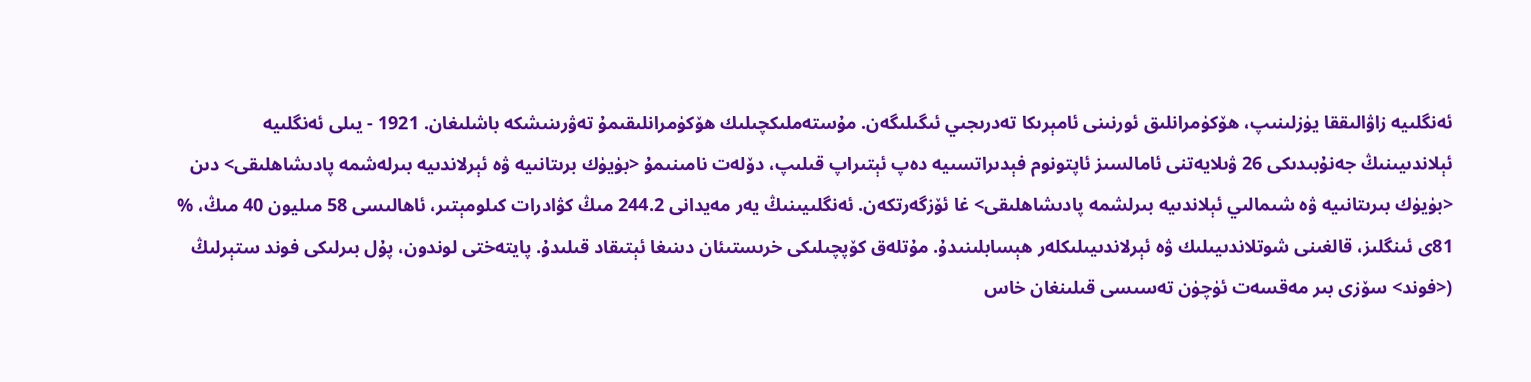ئەنگلىيە زاۋالىققا يۈزلىنىپ، ھۆكۈمرانلىق ئورنىنى ئامېرىكا تەدرىجىي ئىگىلىگەن. مۇستەملىكچىلىك ھۆكۈمرانلىقىمۇ تەۋرىنىشكە باشلىغان. 1921 - يىلى ئەنگلىيە ئېلاندىيىنىڭ جەنۇبىدىكى 26 ۋىلايەتنى ئامالسىز ئاپتونوم فېدىراتسىيە دەپ ئېتىراپ قىلىپ، دۆلەت نامىنىمۇ <بۈيۈك برىتانىيە ۋە ئېرلاندىيە بىرلەشمە پادىشاھلىقى> دىن <بۈيۈك بىرىتانىيە ۋە شىمالىي ئېلاندىيە بىرلشمە پادىشاھلىقى> غا ئۆزگەرتكەن. ئەنگلىيىنىڭ يەر مەيدانى 244.2 مىڭ كۋادرات كىلومېتىر، ئاھالىسى 58 مىليون 40 مىڭ، % 81ى ئىنگلىز، قالغىنى شوتلاندىيىلىك ۋە ئېرلاندىيىلىكلەر ھېسابلىنىدۇ. مۇتلەق كۆپچىلىكى خرىستىئان دىنىغا ئېتىقاد قىلىدۇ. پايتەختى لوندون، پۇل بىرلىكى فوند ستېرلىڭ (<فوند> سۆزى بىر مەقسەت ئۈچۈن تەسىسى قىلىنغان خاس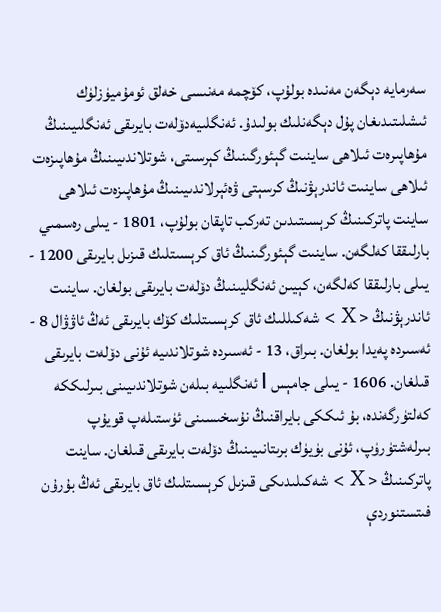سەرمايە دېگەن مەنىدە بولۇپ، كۆچمە مەنىسى خەلق ئومۇميۈزلۈك ئىشلىتىدىغان پۇل دېگەنلىك بولىدۇ. ئەنگلىيەدۆلەت بايرىقى ئەنگلىيىنىڭ مۇھاپىرەت ئىلاھى ساينىت گېئورگىنىڭ كېرسىتى، شوتلاندىيىنىڭ مۇھاپىزەت ئىلاھى ساينىت ئاندرېۋنىڭ كرسېتى ۋەئېرلاندىيىنىڭ مۇھاپىزەت ئىلاھى ساينت پاتركىنىڭ كرېسىتىدىن تەركب تاپقان بولۇپ، 1801 - يىلى رەسمىي بارلىققا كەلگەن. ساينىت گېئورگىنىڭ ئاق كرېسىتلىك قىزىل بايرىقى 1200 - يىلى بارلىققا كەلگەن، كېيىن ئەنگليىنىڭ دۆلەت بايرىقى بولغان. ساينىت ئاندرېۋنىڭ < X > شەكىللىك ئاق كرېسىتلىك كۆك بايرىقى ئەڭ ئاۋۋال 8 - ئەسىردە پەيدا بولغان. بىراق، 13 - ئەسىردە شوتلاندىيە ئۇنى دۆلەت بايرىقى قىلغان. 1606 - يىلى جامېس Ⅰ ئەنگلىيە بىلەن شوتلاندىيىنى بىرلىككە كەلتۈرگەندە، بۇ ئىككى بايراقنىڭ نۇسخىسىنى ئۈستىلەپ قويۇپ بىرلەشتۈرۈپ، ئۇنى بۈيۈك برىتانىيىنىڭ دۆلەت بايرىقى قىلغان. ساينت پاتركىنىڭ < X > شەكىلىدىكى قىزىل كرېسىتلىك ئاق بايرىقى ئەڭ بۇرۇن فىتستنوردې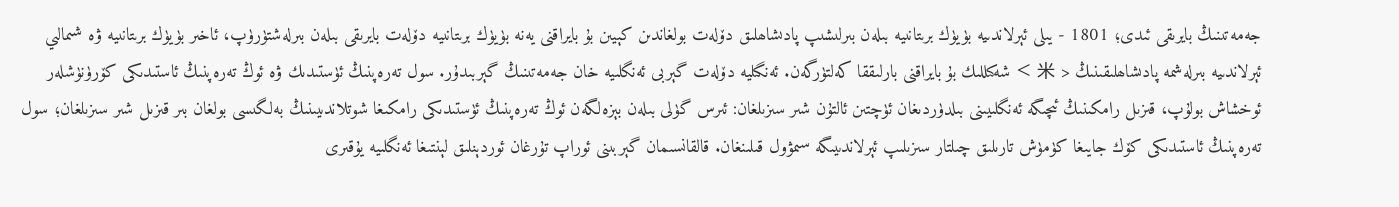جەمەتىنىڭ بايرىقى ئىدى؛ 1801 - يىلى ئېرلاندىيە بۈيۈك برىتانىيە بىلەن بىرلىشىپ پادىشاھلىق دۆلەت بولغاندىن كېيىن بۇ بايراقنى يەنە بۈيۈك برىتانىيە دۆلەت بايرىقى بىلەن بىرلەشتۈرۈپ، ئاخىر بۈيۈك برىتانىيە ۋە شىمالىي ئېرلاندىيە بىرلەشمە پادىشاھلىقىنىڭ < 米 > شەكىللىك بۇ بايراقنى بارلىققا كەلتۈرگەن. ئەنگىليە دۆلەت گېربى ئەنگلىيە خان جەمەتىنىڭ گېربىدۇر. سول تەرەپنىڭ ئۈستىدىك ۋە ئوڭ تەرەپنىڭ ئاستىدىكى كۆرۈنۈشلەر ئوخشاش بولۇپ، قىزىل رامكىنىڭ ئىچىگە ئەنگلىيىنى بىلدۈردىغان ئۈچتىن ئالتۇن شىر سىزىلغان: ئىرس گۈلى بىلەن بېزەلگەن ئوڭ تەرەپنىڭ ئۈستىدىكى رامكىغا شوتلاندىيىنىڭ بەلگىسى بولغان بىر قىزىل شىر سىزىلغان؛ سول تەرەپنىڭ ئاستىدىكى كۆك جايىغا كۈمۈش تارىلىق چىلتار سىزىلىپ ئېرلاندىيىگە سىمۋول قىلىنغان. قالقانسىمان گېربىنى ئوراپ تۇرغان ئوردېنلىق لېنتىغا ئەنگلىيە يۇقىرى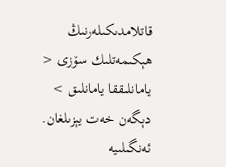قاتلامدىكىلەرنىڭ ھېكىمەتلىك سۆزى < يامانلىققا يامانلىق > دېگەن خەت يېزىلغان. ئەنگىلىيە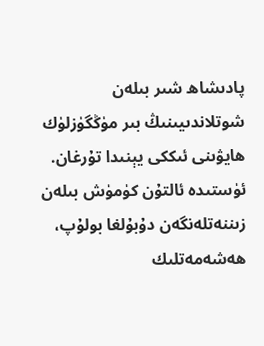پادىشاھ شىر بىلەن شوتلاندىيىنىڭ بىر مۈڭگۈزلۈك ھايۋىنى ئىككى يېنىدا تۇرغان. ئۈستىدە ئالتۇن كۈمۈش بىلەن زىننەتلەنگەن دۇبۇلغا بولۇپ، ھەشەمەتلىك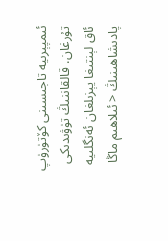ئىمپېرىيە تاجىسىنى كۆتۈرۈپ تۇرغان. قالقاننىڭ تۈۋىدىكى ئاق لېنتىغا يېزىلغان ئەنگلىيە پادىشاھىنىڭ < ئىلاھىم ماڭا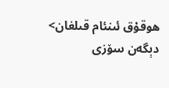ھوقۇق ئىنئام قىلغان> دېگەن سۆزى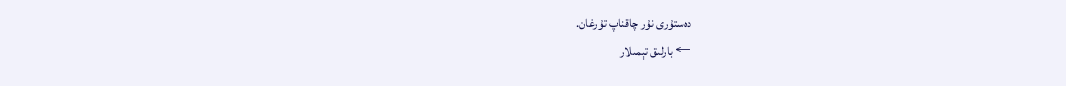دەستۇرى نۇر چاقناپ تۇرغان.
← بارلىق تېمىلار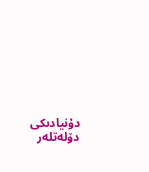دۇنيادىكى دۆلەتلەر